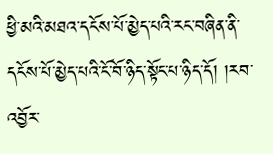ཕྱི་མའི་མཐའ་དངོས་པོ་མྱེད་པའི་རང་བཞིན་ནི་དངོས་པོ་མྱེད་པའི་ངོ་བོ་ཉིད་སྟོང་པ་ཉིད་དོ། །རབ་འབྱོར་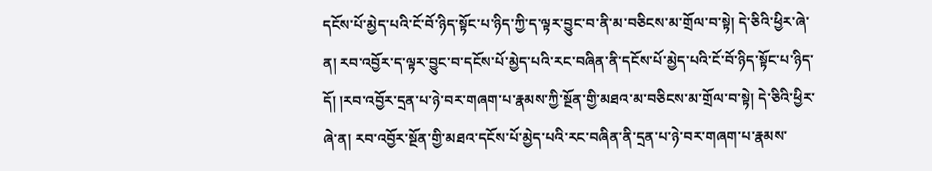དངོས་པོ་མྱེད་པའི་ངོ་བོ་ཉིད་སྟོང་པ་ཉིད་ཀྱི་ད་ལྟར་བྱུང་བ་ནི་མ་བཅིངས་མ་གྲོལ་བ་སྟེ། དེ་ཅིའི་ཕྱིར་ཞེ་ན། རབ་འབྱོར་ད་ལྟར་བྱུང་བ་དངོས་པོ་མྱེད་པའི་རང་བཞིན་ནི་དངོས་པོ་མྱེད་པའི་ངོ་བོ་ཉིད་སྟོང་པ་ཉིད་དོ། །རབ་འབྱོར་དྲན་པ་ཉེ་བར་གཞག་པ་རྣམས་ཀྱི་སྔོན་གྱི་མཐའ་མ་བཅིངས་མ་གྲོལ་བ་སྟེ། དེ་ཅིའི་ཕྱིར་ཞེ་ན། རབ་འབྱོར་སྔོན་གྱི་མཐའ་དངོས་པོ་མྱེད་པའི་རང་བཞིན་ནི་དྲན་པ་ཉེ་བར་གཞག་པ་རྣམས་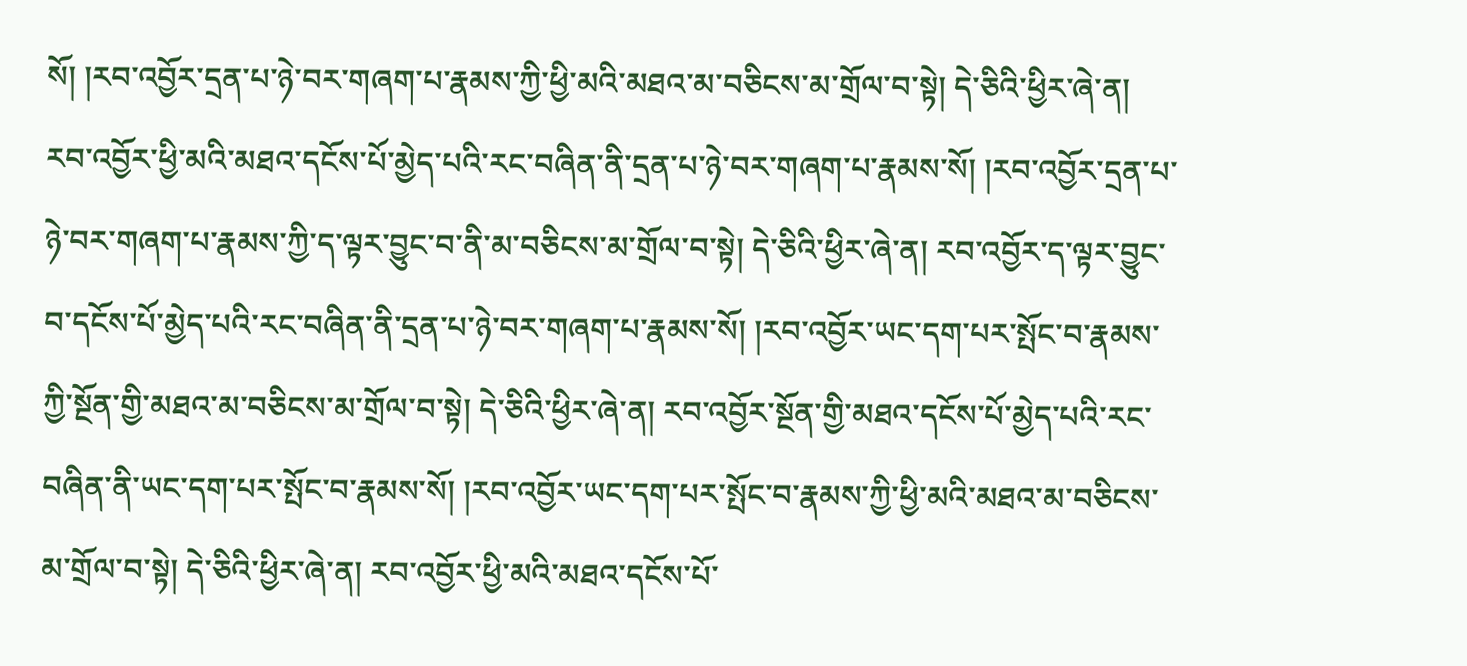སོ། །རབ་འབྱོར་དྲན་པ་ཉེ་བར་གཞག་པ་རྣམས་ཀྱི་ཕྱི་མའི་མཐའ་མ་བཅིངས་མ་གྲོལ་བ་སྟེ། དེ་ཅིའི་ཕྱིར་ཞེ་ན། རབ་འབྱོར་ཕྱི་མའི་མཐའ་དངོས་པོ་མྱེད་པའི་རང་བཞིན་ནི་དྲན་པ་ཉེ་བར་གཞག་པ་རྣམས་སོ། །རབ་འབྱོར་དྲན་པ་ཉེ་བར་གཞག་པ་རྣམས་ཀྱི་ད་ལྟར་བྱུང་བ་ནི་མ་བཅིངས་མ་གྲོལ་བ་སྟེ། དེ་ཅིའི་ཕྱིར་ཞེ་ན། རབ་འབྱོར་ད་ལྟར་བྱུང་བ་དངོས་པོ་མྱེད་པའི་རང་བཞིན་ནི་དྲན་པ་ཉེ་བར་གཞག་པ་རྣམས་སོ། །རབ་འབྱོར་ཡང་དག་པར་སྤོང་བ་རྣམས་ཀྱི་སྔོན་གྱི་མཐའ་མ་བཅིངས་མ་གྲོལ་བ་སྟེ། དེ་ཅིའི་ཕྱིར་ཞེ་ན། རབ་འབྱོར་སྔོན་གྱི་མཐའ་དངོས་པོ་མྱེད་པའི་རང་བཞིན་ནི་ཡང་དག་པར་སྤོང་བ་རྣམས་སོ། །རབ་འབྱོར་ཡང་དག་པར་སྤོང་བ་རྣམས་ཀྱི་ཕྱི་མའི་མཐའ་མ་བཅིངས་མ་གྲོལ་བ་སྟེ། དེ་ཅིའི་ཕྱིར་ཞེ་ན། རབ་འབྱོར་ཕྱི་མའི་མཐའ་དངོས་པོ་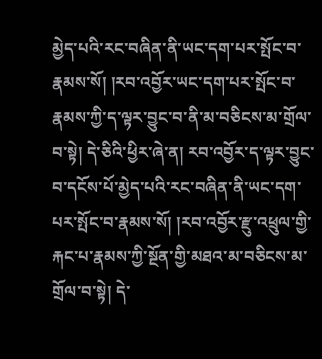མྱེད་པའི་རང་བཞིན་ནི་ཡང་དག་པར་སྤོང་བ་རྣམས་སོ། །རབ་འབྱོར་ཡང་དག་པར་སྤོང་བ་རྣམས་ཀྱི་ད་ལྟར་བྱུང་བ་ནི་མ་བཅིངས་མ་གྲོལ་བ་སྟེ། དེ་ཅིའི་ཕྱིར་ཞེ་ན། རབ་འབྱོར་ད་ལྟར་བྱུང་བ་དངོས་པོ་མྱེད་པའི་རང་བཞིན་ནི་ཡང་དག་པར་སྤོང་བ་རྣམས་སོ། །རབ་འབྱོར་རྫུ་འཕྲུལ་གྱི་རྐང་པ་རྣམས་ཀྱི་སྔོན་གྱི་མཐའ་མ་བཅིངས་མ་གྲོལ་བ་སྟེ། དེ་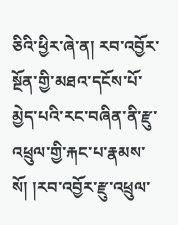ཅིའི་ཕྱིར་ཞེ་ན། རབ་འབྱོར་སྔོན་གྱི་མཐའ་དངོས་པོ་མྱེད་པའི་རང་བཞིན་ནི་རྫུ་འཕྲུལ་གྱི་རྐང་པ་རྣམས་སོ། །རབ་འབྱོར་རྫུ་འཕྲུལ་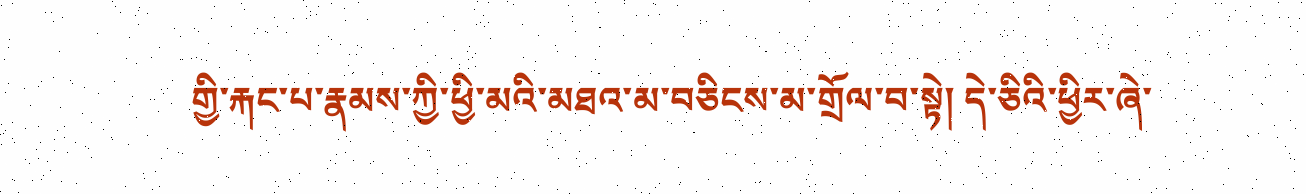གྱི་རྐང་པ་རྣམས་ཀྱི་ཕྱི་མའི་མཐའ་མ་བཅིངས་མ་གྲོལ་བ་སྟེ། དེ་ཅིའི་ཕྱིར་ཞེ་